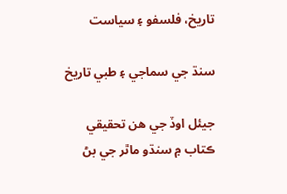تاريخ، فلسفو ۽ سياست

سنڌ جي سماجي ۽ طبي تاريخ

جيئل اوڏ جي ھن تحقيقي ڪتاب ۾ سنڌو ماٿر جي بڻ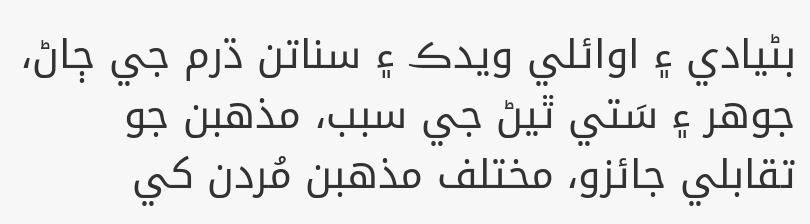بڻيادي ۽ اوائلي ويدڪ ۽ سناتن ڌرم جي ڄاڻ، جوهر ۽ سَتي ٿيڻ جي سبب، مذهبن جو تقابلي جائزو، مختلف مذهبن مُردن کي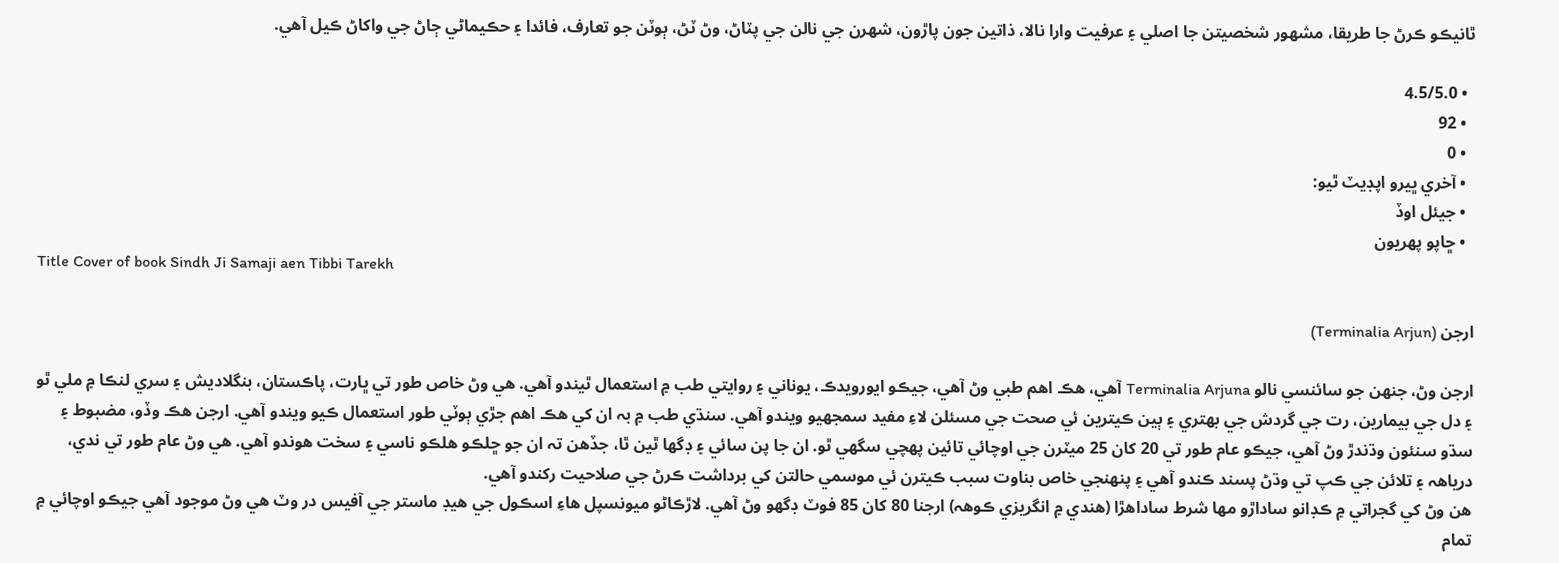ٿانيڪو ڪرڻ جا طريقا، مشھور شخصيتن جا اصلي ۽ عرفيت وارا نالا، ذاتين جون پاڙون، شھرن جي نالن جي پٽاڻ، وڻ ٽڻ، ٻوٽن جو تعارف، فائدا ۽ حڪيماڻي ڄاڻ جي واکاڻ ڪيل آهي.

  • 4.5/5.0
  • 92
  • 0
  • آخري ڀيرو اپڊيٽ ٿيو:
  • جيئل اوڏ
  • ڇاپو پھريون
Title Cover of book Sindh Ji Samaji aen Tibbi Tarekh

ارجن (Terminalia Arjun)

ارجن وڻ، جنھن جو سائنسي نالو Terminalia Arjuna آهي، هڪ اهم طبي وڻ آهي، جيڪو ايورويدڪ، يوناني ۽ روايتي طب ۾ استعمال ٿيندو آهي. هي وڻ خاص طور تي ڀارت، پاڪستان، بنگلاديش ۽ سري لنڪا ۾ ملي ٿو ۽ دل جي بيمارين، رت جي گردش جي بھتري ۽ ٻين ڪيترين ئي صحت جي مسئلن لاءِ مفيد سمجهيو ويندو آهي. سنڌي طب ۾ بہ ان کي هڪ اهم جڙي ٻوٽي طور استعمال ڪيو ويندو آهي. ارجن هڪ وڏو، مضبوط ۽ سڌو سنئون وڌندڙ وڻ آهي، جيڪو عام طور تي 20 کان 25 ميٽرن جي اوچائي تائين پھچي سگهي ٿو. ان جا پن سائي ۽ ڊگها ٿين ٿا، جڏهن تہ ان جو ڇلڪو هلڪو ناسي ۽ سخت هوندو آهي. هي وڻ عام طور تي ندي، درياھہ ۽ تلائن جي ڪپ تي وڌڻ پسند ڪندو آهي ۽ پنھنجي خاص بناوت سبب ڪيترن ئي موسمي حالتن کي برداشت ڪرڻ جي صلاحيت رکندو آهي.
هن وڻ کي گجراتي ۾ ڪڊانو ساداڙو مھا شرط ساداهڙا (هندي ۾ انگريزي ڪوھہ) ارجنا 80 کان 85 فوٽ ڊگهو وڻ آهي. لاڙڪاڻو ميونسپل هاءِ اسڪول جي هيڊ ماستر جي آفيس در وٽ هي وڻ موجود آهي جيڪو اوچائي ۾ تمام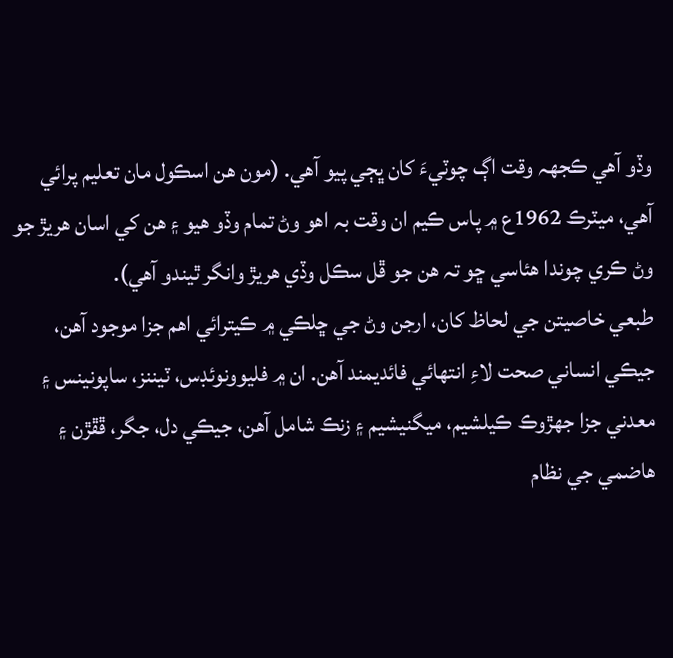وڏو آهي ڪجهہ وقت اڳ چوٽيءَ کان ڀڄي پيو آهي. (مون هن اسڪول مان تعليم پرائي آهي، ميٽرڪ 1962ع ۾ پاس ڪيم ان وقت بہ اهو وڻ تمام وڏو هيو ۽ هن کي اسان هريڙ جو وڻ ڪري چوندا هئاسي ڇو تہ هن جو ڦل سڪل وڏي هريڙ وانگر ٿيندو آهي).
طبعي خاصيتن جي لحاظ کان، ارجن وڻ جي ڇلڪي ۾ ڪيترائي اهم جزا موجود آهن، جيڪي انساني صحت لاءِ انتھائي فائديمند آهن. ان ۾ فليوونوئڊس، ٽيننز، ساپونينس ۽ معدني جزا جھڙوڪ ڪيلشيم، ميگنيشيم ۽ زنڪ شامل آهن، جيڪي دل، جگر، ڦڦڙن ۽ هاضمي جي نظام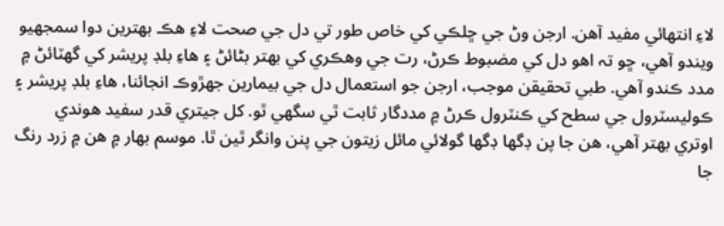لاءِ انتھائي مفيد آهن. ارجن وڻ جي ڇلڪي کي خاص طور تي دل جي صحت لاءِ هڪ بھترين دوا سمجهيو ويندو آهي، ڇو تہ اهو دل کي مضبوط ڪرڻ، رت جي وهڪري کي بھتر بڻائڻ ۽ هاءِ بلڊ پريشر کي گهٽائڻ ۾ مدد ڪندو آهي. طبي تحقيقن موجب، ارجن جو استعمال دل جي بيمارين جھڙوڪ انجائنا، هاءِ بلڊ پريشر ۽ ڪوليسٽرول جي سطح کي ڪنٽرول ڪرڻ ۾ مددگار ثابت ٿي سگهي ٿو. کل جيتري قدر سفيد هوندي اوتري بھتر آهي، هن جا پن ڊگها ڊگها گولائي مائل زيتون جي پنن وانگر ٿين ٿا. موسم بھار ۾ هن ۾ زرد رنگ جا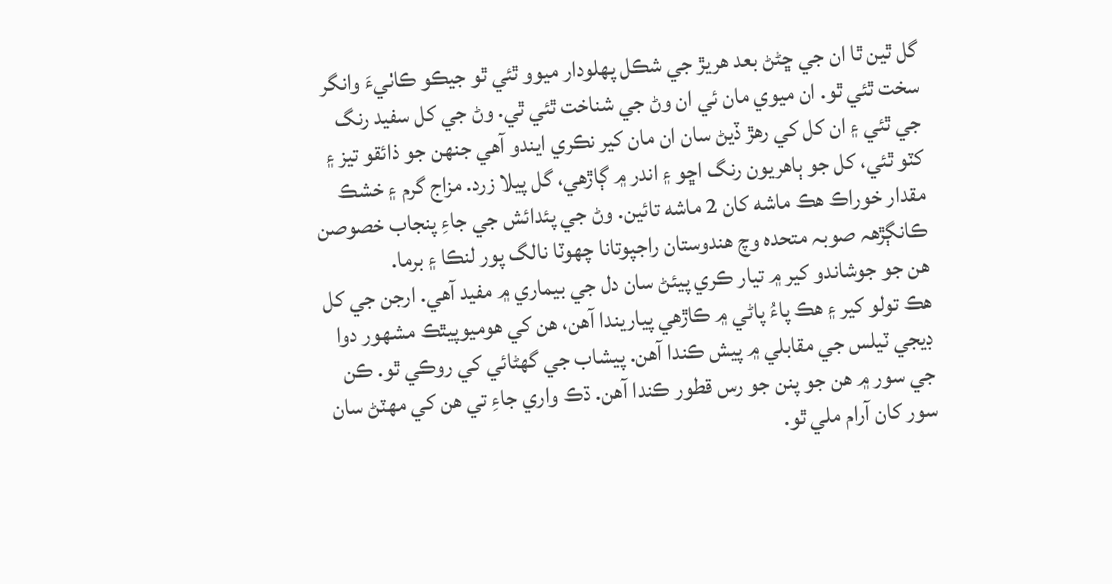گل ٿين ٿا ان جي ڇڻڻ بعد هريڙ جي شڪل پھلودار ميوو ٿئي ٿو جيڪو ڪاٺيءَ وانگر سخت ٿئي ٿو. ان ميوي مان ئي ان وڻ جي شناخت ٿئي ٿي. وڻ جي کل سفيد رنگ جي ٿئي ۽ ان کل کي رهڙ ڏيڻ سان ان مان کير نڪري ايندو آهي جنھن جو ذائقو تيز ۽ کٽو ٿئي، کل جو ٻاهريون رنگ اڇو ۽ اندر ۾ ڳاڙهي، گل پيلا زرد. مزاج گرم ۽ خشڪ مقدار خوراڪ هڪ ماشه کان 2 ماشه تائين. وڻ جي پئدائش جي جاءِ پنجاب خصوصن ڪانڳڙھہ صوبہ متحدہ وچ هندوستان راجپوتانا چهوٽا نالگ پور لنڪا ۽ برما.
هن جو جوشاندو کير ۾ تيار ڪري پيئڻ سان دل جي بيماري ۾ مفيد آهي. ارجن جي کل هڪ تولو کير ۽ هڪ پاءُ پاڻي ۾ ڪاڙهي پياريندا آهن، هن کي هوميوپيٿڪ مشھور دوا ڊيجي ٽيلس جي مقابلي ۾ پيش ڪندا آهن. پيشاب جي گهڻائي کي روڪي ٿو. ڪن جي سور ۾ هن جو پنن جو رس قطور ڪندا آهن. ڌڪ واري جاءِ تي هن کي مھٽڻ سان سور کان آرام ملي ٿو.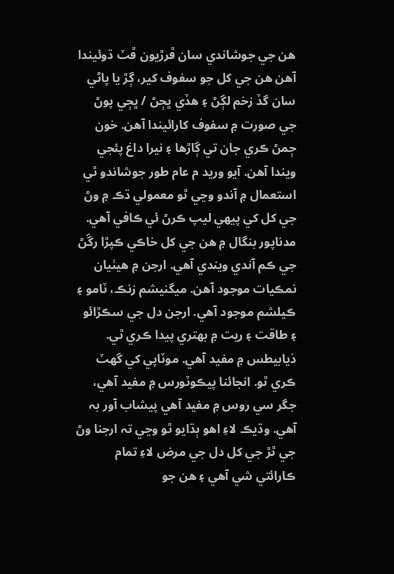هن جي جوشاندي سان ڦرڙيون ڦٽ ڌوئيندا آهن هن جي کل جو سفوف کير، ڳڙ يا پاڻي سان گڏ زخم لڳڻ ۽ هڏي ڀڄڻ / ڀڄي پوڻ جي صورت ۾ سفوف کارائيندا آهن. خون ڄمڻ ڪري جان تي ڳاڙها ۽ نيرا داغ پئجي ويندا آهن. آيو وريد م عام طور جوشاندو ٿي استعمال ۾ آندو وڃي ٿو معمولي ڌڪ ۾ وڻ جي کل کي پيھي ليپ ڪرڻ ئي ڪافي آهي. مدناپور بنگال ۾ هن جي کل خاڪي ڪپڙا رڱڻ جي ڪم آندي ويندي آهي. ارجن ۾ هيٺيان نمڪيات موجود آهن. ميگنيشم زنڪ، ٽامو ۽ ڪيلشم موجود آهي. ارجن دل جي سڪڙائو ۽ طاقت ۽ ريت ۾ بھتري پيدا ڪري ٿي. ذيابيطس ۾ مفيد آهي. موٽاپي کي گهٽ ڪري ٿو. انجائنا پيڪوٽورس ۾ مفيد آهي، جگر سي روس ۾ مفيد آهي پيشاب آور بہ آهي. وڌيڪ لاءِ اهو ٻڌايو ٿو وڃي تہ ارجنا وڻ جي ٿڙ جي کل دل جي مرض لاءِ تمام ڪارائتي شي آهي ۽ هن جو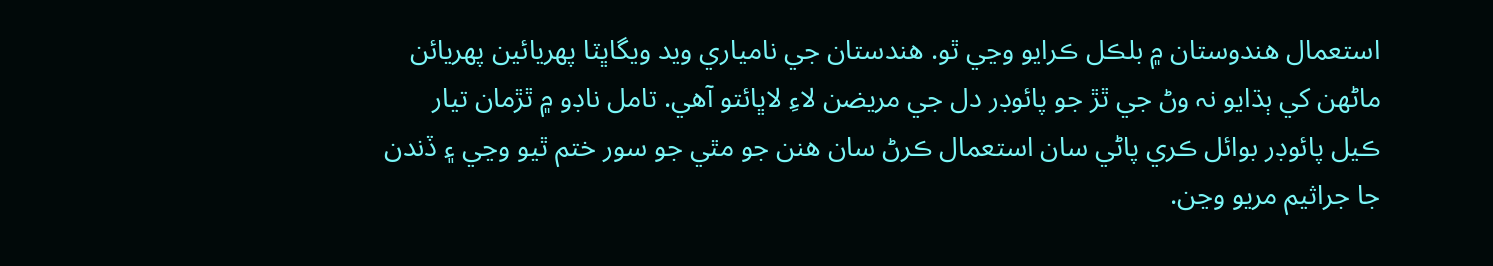استعمال هندوستان ۾ بلڪل ڪرايو وڃي ٿو. هندستان جي نامياري ويد ويگاڀٽا پھريائين پھريائن ماڻھن کي ٻڌايو نہ وڻ جي ٿڙ جو پائوڊر دل جي مريضن لاءِ لاڀائتو آهي. تامل ناڊو ۾ ٿڙمان تيار ڪيل پائوڊر بوائل ڪري پاڻي سان استعمال ڪرڻ سان هنن جو مٿي جو سور ختم ٿيو وڃي ۽ ڏندن جا جراثيم مريو وڃن.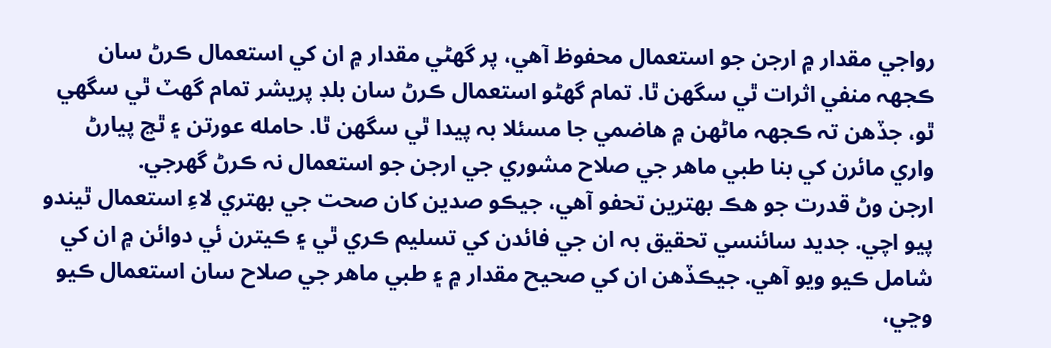رواجي مقدار ۾ ارجن جو استعمال محفوظ آهي، پر گهڻي مقدار ۾ ان کي استعمال ڪرڻ سان ڪجهہ منفي اثرات ٿي سگهن ٿا. تمام گهڻو استعمال ڪرڻ سان بلڊ پريشر تمام گهٽ ٿي سگهي ٿو، جڏهن تہ ڪجهہ ماڻھن ۾ هاضمي جا مسئلا بہ پيدا ٿي سگهن ٿا. حامله عورتن ۽ ٿڃ پيارڻ واري مائرن کي بنا طبي ماهر جي صلاح مشوري جي ارجن جو استعمال نہ ڪرڻ گهرجي.
ارجن وڻ قدرت جو هڪ بھترين تحفو آهي، جيڪو صدين کان صحت جي بھتري لاءِ استعمال ٿيندو پيو اچي. جديد سائنسي تحقيق بہ ان جي فائدن کي تسليم ڪري ٿي ۽ ڪيترن ئي دوائن ۾ ان کي شامل ڪيو ويو آهي. جيڪڏهن ان کي صحيح مقدار ۾ ۽ طبي ماهر جي صلاح سان استعمال ڪيو وڃي،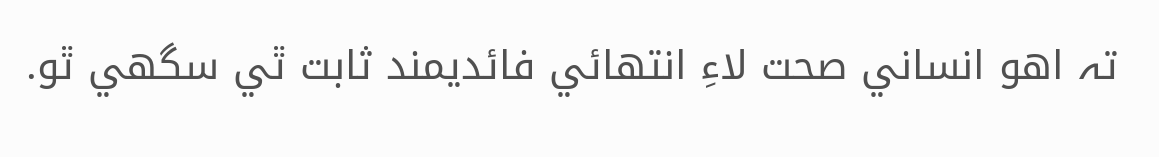تہ اهو انساني صحت لاءِ انتھائي فائديمند ثابت ٿي سگهي ٿو.